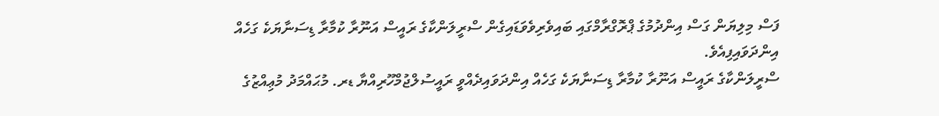ފަސް މިލިޔަން ގަސް އިންދުމުގެ ޕްރޮގްރާމްގައި ބައިވެރިވެވަޑައިގެން ސްރީލަންކާގެ ރައީސް އަނޫރާ ކުމާރާ ޑިސަނާޔަކެ ގަހެއް އިންދަވައިފިއެވެ.
ސްރީލަންކާގެ ރައީސް އަނޫރާ ކުމާރާ ޑިސަނާޔަކެ ގަހެއް އިންދަވައިދެއްވީ ރައީސުލްޖުމްހޫރިއްޔާ ޑރ. މުޙައްމަދު މުޢިއްޒުގެ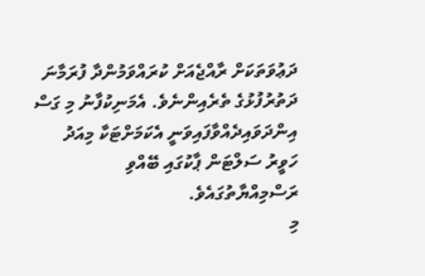ދަޢުވަތަކަށް ރާއްޖެއަށް ކުރައްވަމުންދާ ފުރަމާނަ ދަތުރުފުޅުގެ ތެރެއިންނެވެ. އެމަނިކުފާނު މި ގަސް އިންދަވައިދެއްވާފައިވަނީ އެކަމަށްޓަކާ މިއަދު ހަވީރު ސަލްޓަން ޕާކުގައި ބޭއްވި ރަސްމިއްޔާތުގައެވެ.
މި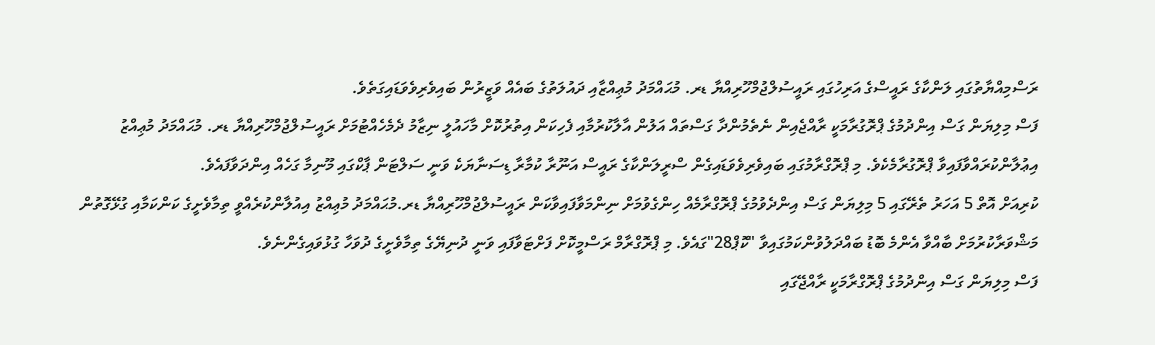ރަސްމިއްޔާތުގައި ލަންކާގެ ރައީސްގެ އަރިހުގައި ރައީސުލްޖުމްހޫރިއްޔާ ޑރ. މުޙައްމަދު މުޢިއްޒާއި ދައުލަތުގެ ބައެއް ވަޒީރުން ބައިވެރިވެވަޑައިގަތެވެ.
ފަސް މިލިޔަން ގަސް އިންދުމުގެ ޕްރޮގުރާމަކީ ރާއްޖެއިން ނެތެމުންދާ ގަސްތައް އަލުން އާލާކުރުމާއި ފެހިކަން އިތުރުކޮށް މާހައުލީ ނިޒާމު ދެމެހެއްޓުމަށް ރައީސުލްޖުމްހޫރިއްޔާ ޑރ. މުޙައްމަދު މުޢިއްޒު އިޢުލާންކުރައްވާފައިވާ ޕްރޮގުރާމެކެވެ. މި ޕްރޮގްރާމުގައި ބައިވެރިވެވަޑައިގެން ސްރީލަންކާގެ ރައީސް އަނޫރާ ކުމާރާ ޑިސަނާޔަކެ ވަނީ ސަލްޓަން ޕާކްގައި މޫނިމާ ގަހެއް އިންދަވާފައެވެ.
ކުރިއަށް އޮތް 5 އަހަރު ތެރޭގައި 5 މިލިޔަން ގަސް އިންދެވުމުގެ ޕްރޮގްރާމެއް ހިންގެވުމަށް ނިންމަވާފައިވާކަން ރައީސުލްޖުމްހޫރިއްޔާ ޑރ.މުޙައްމަދު މުޢިއްޒު އިއުލާންކުރެއްވީ ތިމާވެށީގެ ކަންކަމާއި ގުޅޭގޮތުން މަޝްވަރާކުރުމަށް ބާއްވާ އެންމެ ބޮޑު ބައްދަލުވުންކަމުގައިވާ "ކޮޕް28"ގައެވެ. މި ޕްރޮގްރާމް ރަސްމީކޮށް ފަށްޓަވާފައި ވަނީ ދުނިޔޭގެ ތިމާވެށީގެ ދުވަހާ ގުޅުވައިގެންނެވެ.
ފަސް މިލިޔަން ގަސް އިންދުމުގެ ޕްރޮގްރާމަކީ ރާއްޖޭގައި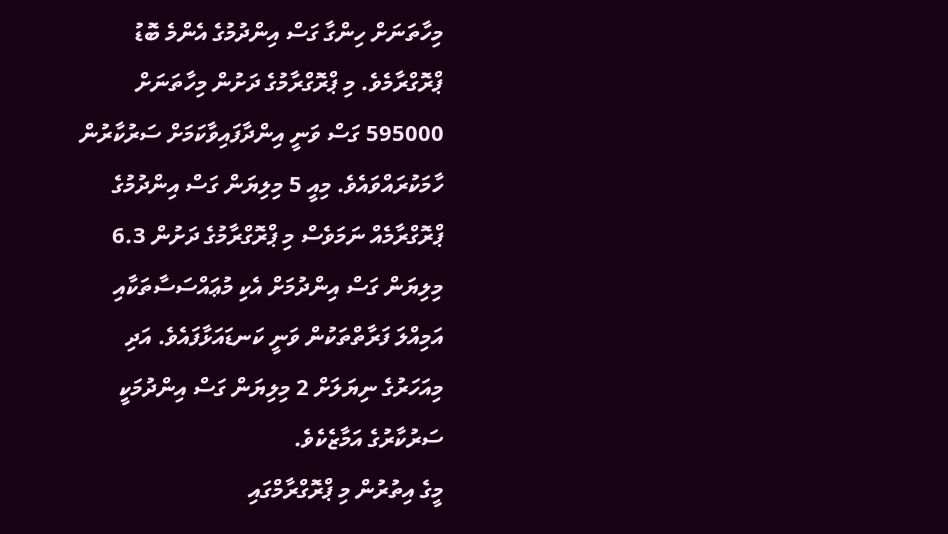މިހާތަނަށް ހިންގާ ގަސް އިންދުމުގެ އެންމެ ބޮޑު ޕްރޮގްރާމެވެ. މި ޕްރޮގްރާމުގެ ދަށުން މިހާތަނަށް 595000 ގަސް ވަނީ އިންދާފައިވާކަމަށް ސަރުކާރުން ހާމަކުރައްވައެވެ. މިއީ 5 މިލިޔަން ގަސް އިންދުމުގެ ޕްރޮގްރާމެއް ނަމަވެސް މި ޕްރޮގްރާމުގެ ދަށުން 6.3 މިލިޔަން ގަސް އިންދުމަށް އެކި މުޢައްސަސާތަކާއި އަމިއްލަ ފަރާތްތަކުން ވަނީ ކަނޑައަޅާފައެވެ. އަދި މިއަހަރުގެ ނިޔަލަށް 2 މިލިޔަން ގަސް އިންދުމަކީ ސަރުކާރުގެ އަމާޒެކެވެ.
މީގެ އިތުރުން މި ޕްރޮގްރާމްގައި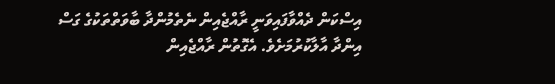އިސްކަން ދެއްވާފައިވަނީ ރާއްޖެއިން ނެތެމުންދާ ބާވަތްތަކުގެ ގަސް އިންދާ އާލާކުރުމަށެވެ. އެގޮތުން ރާއްޖެއިން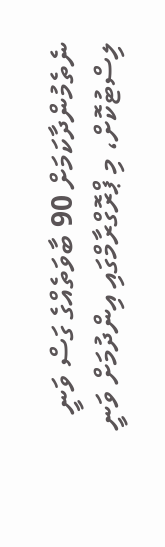ނެތެމުންދާކަމަށް 90 ބާވަތެއްގެ ގަސް ވަނީ ލިސްޓުކޮށް، މި ޕްރޮގްރާމްގައި އިންދުމަށް ވަނީ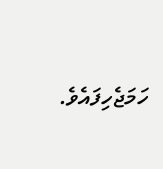ހަމަޖެހިފައެވެ.